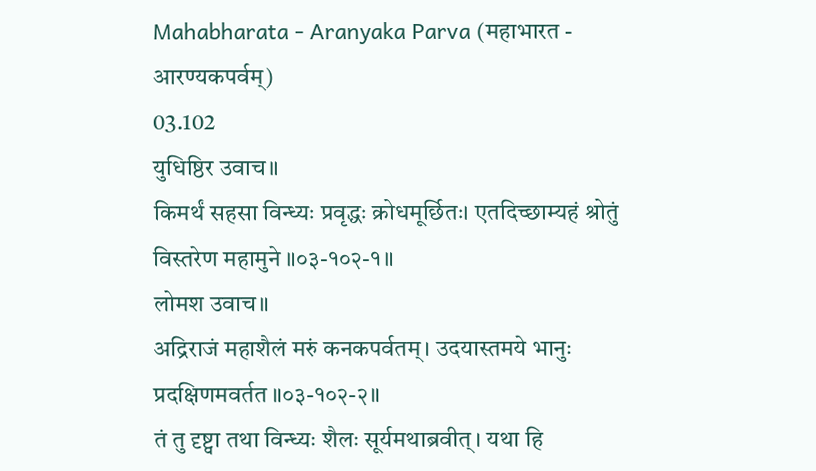Mahabharata - Aranyaka Parva (महाभारत - आरण्यकपर्वम्)
03.102
युधिष्ठिर उवाच॥
किमर्थं सहसा विन्ध्यः प्रवृद्धः क्रोधमूर्छितः। एतदिच्छाम्यहं श्रोतुं विस्तरेण महामुने ॥०३-१०२-१॥
लोमश उवाच॥
अद्रिराजं महाशैलं मरुं कनकपर्वतम्। उदयास्तमये भानुः प्रदक्षिणमवर्तत ॥०३-१०२-२॥
तं तु दृष्ट्वा तथा विन्ध्यः शैलः सूर्यमथाब्रवीत्। यथा हि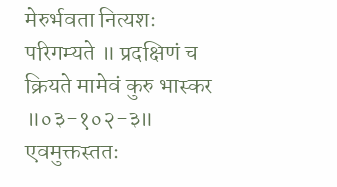मेरुर्भवता नित्यशः परिगम्यते ॥ प्रदक्षिणं च क्रियते मामेवं कुरु भास्कर ॥०३-१०२-३॥
एवमुक्तस्ततः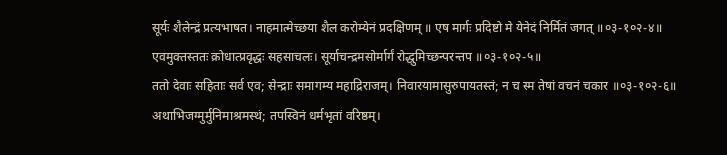सूर्यः शैलेन्द्रं प्रत्यभाषत। नाहमात्मेच्छया शैल करोम्येनं प्रदक्षिणम् ॥ एष मार्गः प्रदिष्टो मे येनेदं निर्मितं जगत् ॥०३-१०२-४॥
एवमुक्तस्ततः क्रोधात्प्रवृद्धः सहसाचलः। सूर्याचन्द्रमसोर्मार्गं रोद्धुमिच्छन्परन्तप ॥०३-१०२-५॥
ततो देवाः सहिताः सर्व एव; सेन्द्राः समागम्य महाद्रिराजम्। निवारयामासुरुपायतस्तं; न च स्म तेषां वचनं चकार ॥०३-१०२-६॥
अथाभिजग्मुर्मुनिमाश्रमस्थं; तपस्विनं धर्मभृतां वरिष्ठम्।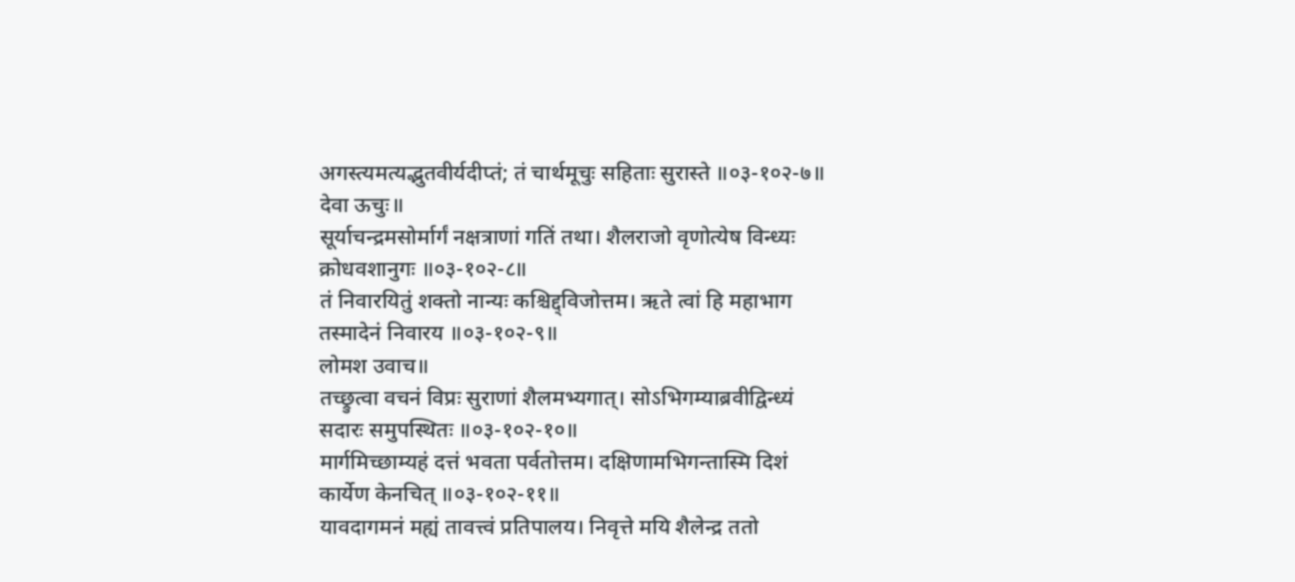अगस्त्यमत्यद्भुतवीर्यदीप्तं; तं चार्थमूचुः सहिताः सुरास्ते ॥०३-१०२-७॥
देवा ऊचुः॥
सूर्याचन्द्रमसोर्मार्गं नक्षत्राणां गतिं तथा। शैलराजो वृणोत्येष विन्ध्यः क्रोधवशानुगः ॥०३-१०२-८॥
तं निवारयितुं शक्तो नान्यः कश्चिद्द्विजोत्तम। ऋते त्वां हि महाभाग तस्मादेनं निवारय ॥०३-१०२-९॥
लोमश उवाच॥
तच्छ्रुत्वा वचनं विप्रः सुराणां शैलमभ्यगात्। सोऽभिगम्याब्रवीद्विन्ध्यं सदारः समुपस्थितः ॥०३-१०२-१०॥
मार्गमिच्छाम्यहं दत्तं भवता पर्वतोत्तम। दक्षिणामभिगन्तास्मि दिशं कार्येण केनचित् ॥०३-१०२-११॥
यावदागमनं मह्यं तावत्त्वं प्रतिपालय। निवृत्ते मयि शैलेन्द्र ततो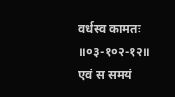वर्धस्व कामतः ॥०३-१०२-१२॥
एवं स समयं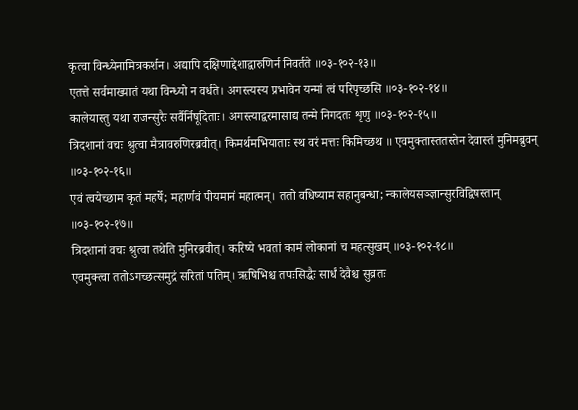कृत्वा विन्ध्येनामित्रकर्शन। अद्यापि दक्षिणाद्देशाद्वारुणिर्न निवर्तते ॥०३-१०२-१३॥
एतत्ते सर्वमाख्यातं यथा विन्ध्यो न वर्धते। अगस्त्यस्य प्रभावेन यन्मां त्वं परिपृच्छसि ॥०३-१०२-१४॥
कालेयास्तु यथा राजन्सुरैः सर्वैर्निषूदिताः। अगस्त्याद्वरमासाद्य तन्मे निगदतः शृणु ॥०३-१०२-१५॥
त्रिदशानां वचः श्रुत्वा मैत्रावरुणिरब्रवीत्। किमर्थमभियाताः स्थ वरं मत्तः किमिच्छथ ॥ एवमुक्तास्ततस्तेन देवास्तं मुनिमब्रुवन् ॥०३-१०२-१६॥
एवं त्वयेच्छाम कृतं महर्षे; महार्णवं पीयमानं महात्मन्। ततो वधिष्याम सहानुबन्धा; न्कालेयसञ्ज्ञान्सुरविद्विषस्तान् ॥०३-१०२-१७॥
त्रिदशानां वचः श्रुत्वा तथेति मुनिरब्रवीत्। करिष्ये भवतां कामं लोकानां च महत्सुखम् ॥०३-१०२-१८॥
एवमुक्त्वा ततोऽगच्छत्समुद्रं सरितां पतिम्। ऋषिभिश्च तपःसिद्धैः सार्धं देवैश्च सुव्रतः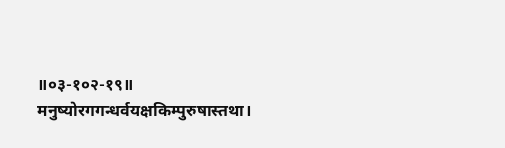॥०३-१०२-१९॥
मनुष्योरगगन्धर्वयक्षकिम्पुरुषास्तथा।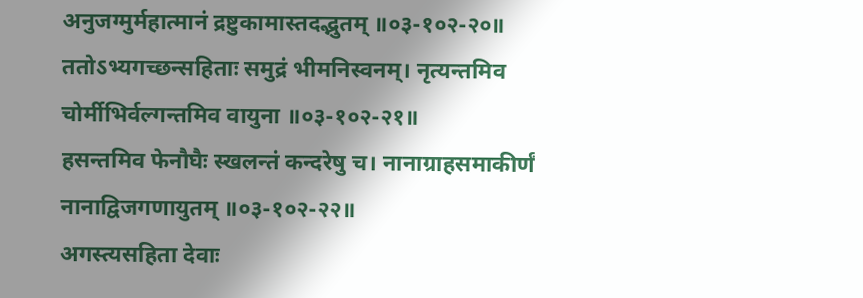अनुजग्मुर्महात्मानं द्रष्टुकामास्तदद्भुतम् ॥०३-१०२-२०॥
ततोऽभ्यगच्छन्सहिताः समुद्रं भीमनिस्वनम्। नृत्यन्तमिव चोर्मीभिर्वल्गन्तमिव वायुना ॥०३-१०२-२१॥
हसन्तमिव फेनौघैः स्खलन्तं कन्दरेषु च। नानाग्राहसमाकीर्णं नानाद्विजगणायुतम् ॥०३-१०२-२२॥
अगस्त्यसहिता देवाः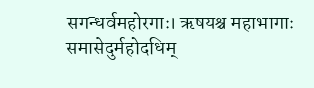सगन्धर्वमहोरगाः। ऋषयश्च महाभागाः समासेदुर्महोदधिम्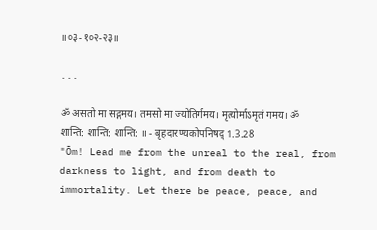॥०३-१०२-२३॥

...

ॐ असतो मा सद्गमय। तमसो मा ज्योतिर्गमय। मृत्योर्माऽमृतं गमय। ॐ शान्ति: शान्ति: शान्ति: ॥ - बृहदारण्यकोपनिषद् 1.3.28
"Ōm! Lead me from the unreal to the real, from darkness to light, and from death to immortality. Let there be peace, peace, and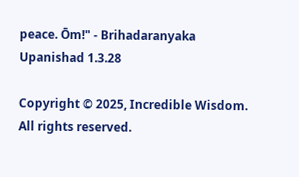peace. Ōm!" - Brihadaranyaka Upanishad 1.3.28

Copyright © 2025, Incredible Wisdom.
All rights reserved.